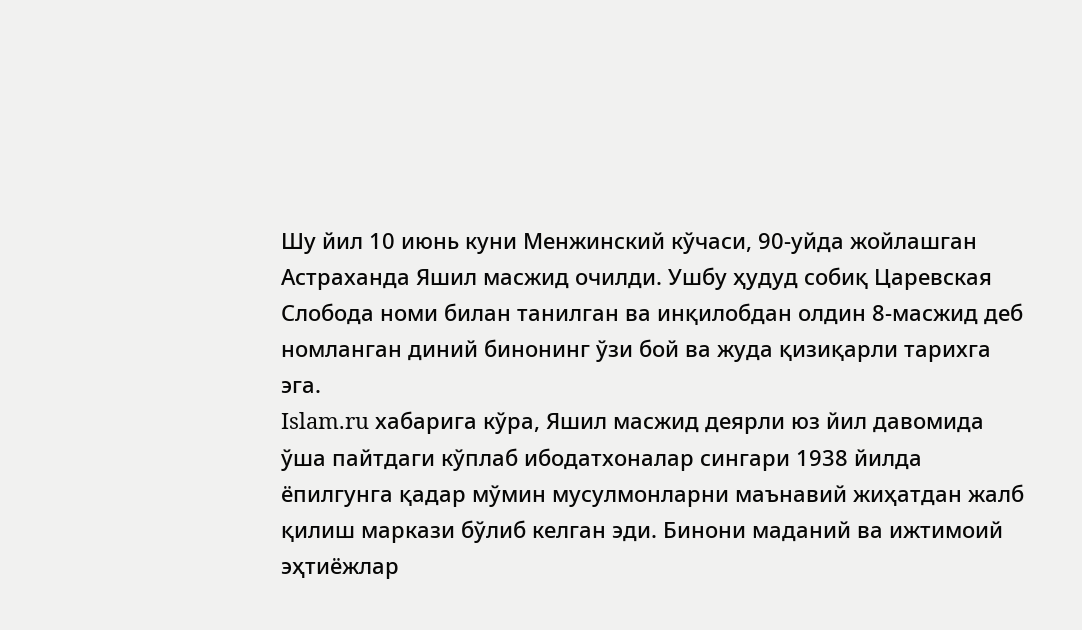Шу йил 10 июнь куни Менжинский кўчаси, 90-уйда жойлашган Астраханда Яшил масжид очилди. Ушбу ҳудуд собиқ Царевская Слобода номи билан танилган ва инқилобдан олдин 8-масжид деб номланган диний бинонинг ўзи бой ва жуда қизиқарли тарихга эга.
Islam.ru хабарига кўра, Яшил масжид деярли юз йил давомида ўша пайтдаги кўплаб ибодатхоналар сингари 1938 йилда ёпилгунга қадар мўмин мусулмонларни маънавий жиҳатдан жалб қилиш маркази бўлиб келган эди. Бинони маданий ва ижтимоий эҳтиёжлар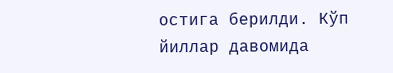остига берилди. Кўп йиллар давомида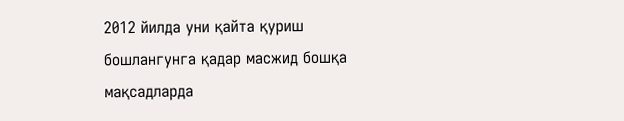2012 йилда уни қайта қуриш бошлангунга қадар масжид бошқа мақсадларда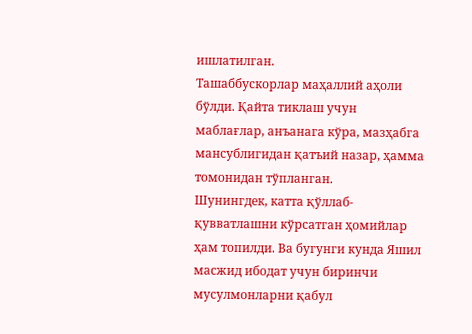ишлатилган.
Ташаббускорлар маҳаллий аҳоли бўлди. Қайта тиклаш учун маблағлар, анъанага кўра, мазҳабга мансублигидан қатъий назар, ҳамма томонидан тўпланган.
Шунингдек, катта қўллаб-қувватлашни кўрсатган ҳомийлар ҳам топилди. Ва бугунги кунда Яшил масжид ибодат учун биринчи мусулмонларни қабул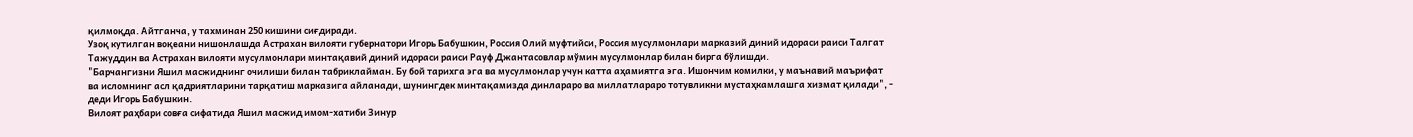қилмоқда. Айтганча, у тахминан 250 кишини сиғдиради.
Узоқ кутилган воқеани нишонлашда Астрахан вилояти губернатори Игорь Бабушкин, Россия Олий муфтийси, Россия мусулмонлари марказий диний идораси раиси Талгат Тажуддин ва Астрахан вилояти мусулмонлари минтақавий диний идораси раиси Рауф Джантасовлар мўмин мусулмонлар билан бирга бўлишди.
"Барчангизни Яшил масжиднинг очилиши билан табриклайман. Бу бой тарихга эга ва мусулмонлар учун катта аҳамиятга эга. Ишончим комилки, у маънавий маърифат ва исломнинг асл қадриятларини тарқатиш марказига айланади, шунингдек минтақамизда динлараро ва миллатлараро тотувликни мустаҳкамлашга хизмат қилади", - деди Игорь Бабушкин.
Вилоят раҳбари совға сифатида Яшил масжид имом-хатиби Зинур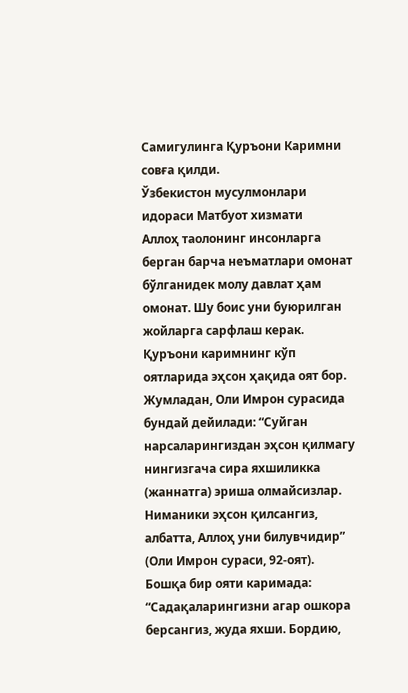Самигулинга Қуръони Каримни совға қилди.
Ўзбекистон мусулмонлари идораси Матбуот хизмати
Аллоҳ таолонинг инсонларга берган барча неъматлари омонат бўлганидек молу давлат ҳам омонат. Шу боис уни буюрилган жойларга сарфлаш керак.
Қуръони каримнинг кўп оятларида эҳсон ҳақида оят бор. Жумладан, Оли Имрон сурасида бундай дейилади: “Суйган нарсаларингиздан эҳсон қилмагу нингизгача сира яхшиликка (жаннатга) эриша олмайсизлар. Ниманики эҳсон қилсангиз, албатта, Аллоҳ уни билувчидир” (Оли Имрон сураси, 92-оят).
Бошқа бир ояти каримада: “Садақаларингизни агар ошкора берсангиз, жуда яхши. Бордию,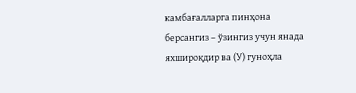камбағалларга пинҳона берсангиз – ўзингиз учун янада яхшироқдир ва (У) гуноҳла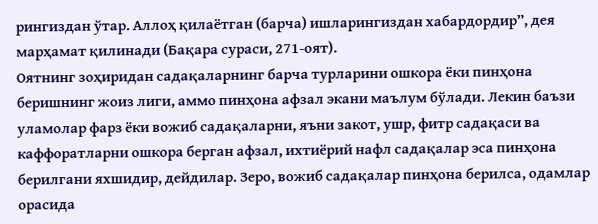рингиздан ўтар. Аллоҳ қилаётган (барча) ишларингиздан хабардордир”, дея марҳамат қилинади (Бақара сураси, 271-оят).
Оятнинг зоҳиридан садақаларнинг барча турларини ошкора ёки пинҳона беришнинг жоиз лиги, аммо пинҳона афзал экани маълум бўлади. Лекин баъзи уламолар фарз ёки вожиб садақаларни, яъни закот, ушр, фитр садақаси ва каффоратларни ошкора берган афзал, ихтиёрий нафл садақалар эса пинҳона берилгани яхшидир, дейдилар. Зеро, вожиб садақалар пинҳона берилса, одамлар орасида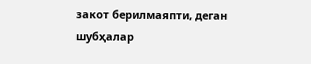закот берилмаяпти, деган шубҳалар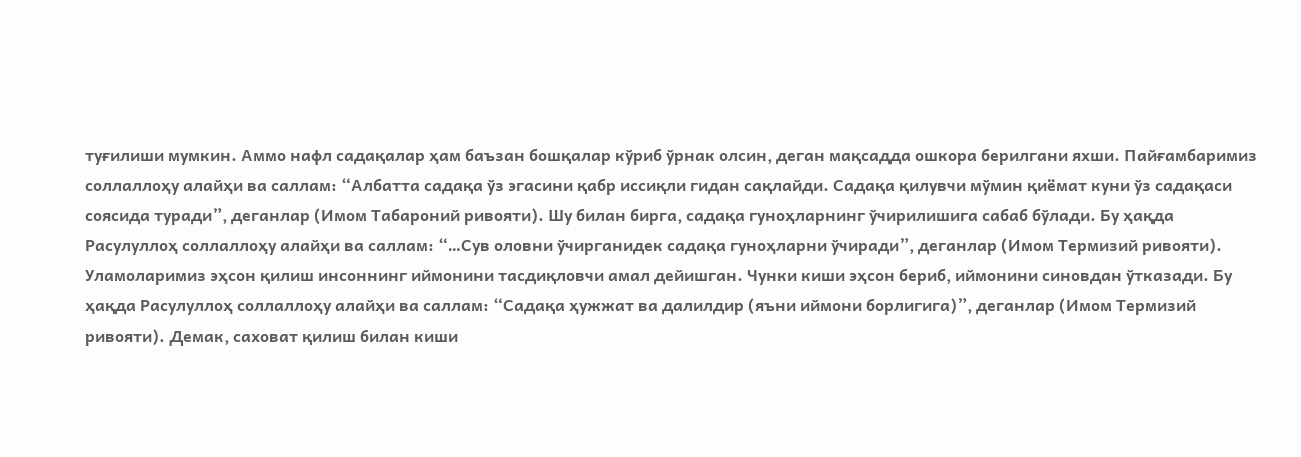туғилиши мумкин. Аммо нафл садақалар ҳам баъзан бошқалар кўриб ўрнак олсин, деган мақсадда ошкора берилгани яхши. Пайғамбаримиз соллаллоҳу алайҳи ва саллам: “Албатта садақа ўз эгасини қабр иссиқли гидан сақлайди. Садақа қилувчи мўмин қиёмат куни ўз садақаси соясида туради”, деганлар (Имом Табароний ривояти). Шу билан бирга, садақа гуноҳларнинг ўчирилишига сабаб бўлади. Бу ҳақда Расулуллоҳ соллаллоҳу алайҳи ва саллам: “…Сув оловни ўчирганидек садақа гуноҳларни ўчиради”, деганлар (Имом Термизий ривояти).
Уламоларимиз эҳсон қилиш инсоннинг иймонини тасдиқловчи амал дейишган. Чунки киши эҳсон бериб, иймонини синовдан ўтказади. Бу ҳақда Расулуллоҳ соллаллоҳу алайҳи ва саллам: “Садақа ҳужжат ва далилдир (яъни иймони борлигига)”, деганлар (Имом Термизий ривояти). Демак, саховат қилиш билан киши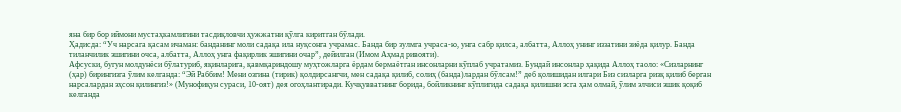яна бир бор иймони мустаҳкамлигини тасдиқловчи ҳужжатни қўлга киритган бўлади.
Ҳадисда: “Уч нарсага қасам ичаман: банданинг моли садақа ила нуқсонга учрамас. Банда бир зулмга учраса-ю, унга сабр қилса, албатта, Аллоҳ унинг иззатини зиёда қилур. Банда тиланчилик эшигини очса, албатта, Аллоҳ унга фақирлик эшигини очар”, дейилган (Имом Аҳмад ривояти).
Афсуски, бугун молдунёси бўлатуриб, яқинларига, қавмқариндошу муҳтожларга ёрдам бермаётган инсонларни кўплаб учратамиз. Бундай инсонлар ҳақида Аллоҳ таоло: «Сизларнинг (ҳар) бирингизга ўлим келганда: “Эй Раббим! Мени озгина (тирик) қолдирсангчи, мен садақа қилиб, солиҳ (банда)лардан бўлсам!” деб қолишидан илгари Биз сизларга ризқ қилиб берган нарсалардан эҳсон қилингиз!» (Мунофиқун сураси, 10-оят) дея огоҳлантиради. Кучқувватнинг борида, бойликнинг кўплигида садақа қилишни эсга ҳам олмай, ўлим элчиси эшик қоқиб келганда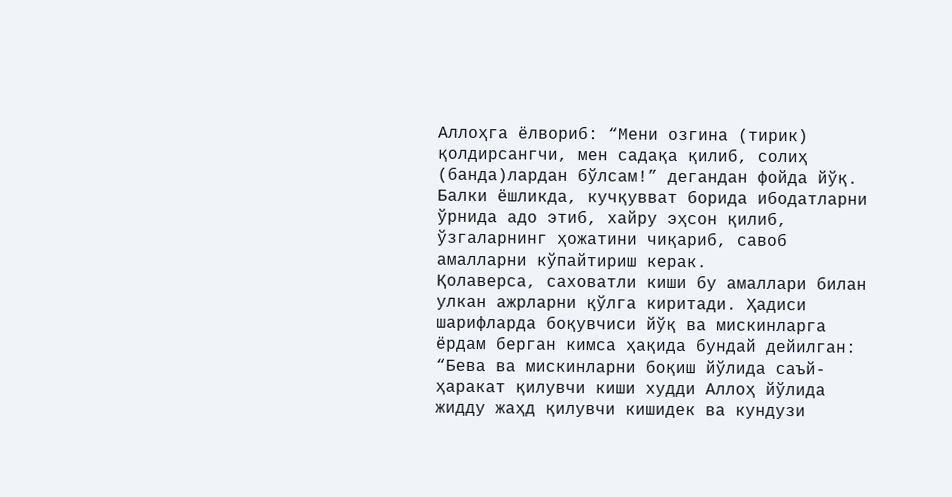Аллоҳга ёлвориб: “Мени озгина (тирик) қолдирсангчи, мен садақа қилиб, солиҳ (банда)лардан бўлсам!” дегандан фойда йўқ. Балки ёшликда, кучқувват борида ибодатларни ўрнида адо этиб, хайру эҳсон қилиб, ўзгаларнинг ҳожатини чиқариб, савоб амалларни кўпайтириш керак.
Қолаверса, саховатли киши бу амаллари билан улкан ажрларни қўлга киритади. Ҳадиси шарифларда боқувчиси йўқ ва мискинларга ёрдам берган кимса ҳақида бундай дейилган: “Бева ва мискинларни боқиш йўлида саъй-ҳаракат қилувчи киши худди Аллоҳ йўлида жидду жаҳд қилувчи кишидек ва кундузи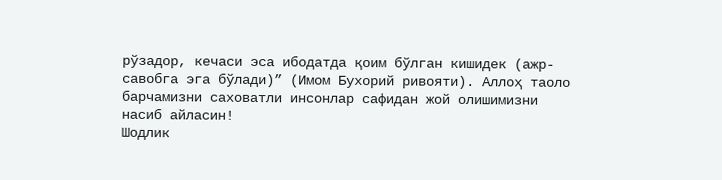рўзадор, кечаси эса ибодатда қоим бўлган кишидек (ажр-савобга эга бўлади)” (Имом Бухорий ривояти). Аллоҳ таоло барчамизни саховатли инсонлар сафидан жой олишимизни насиб айласин!
Шодлик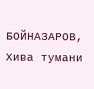БОЙНАЗАРОВ, Хива тумани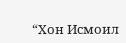“Хон Исмоил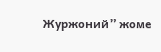Журжоний” жоме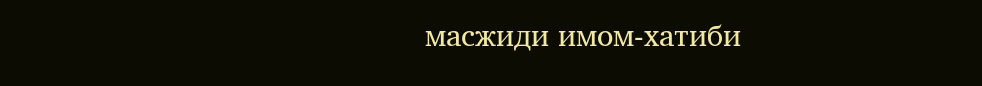масжиди имом-хатиби